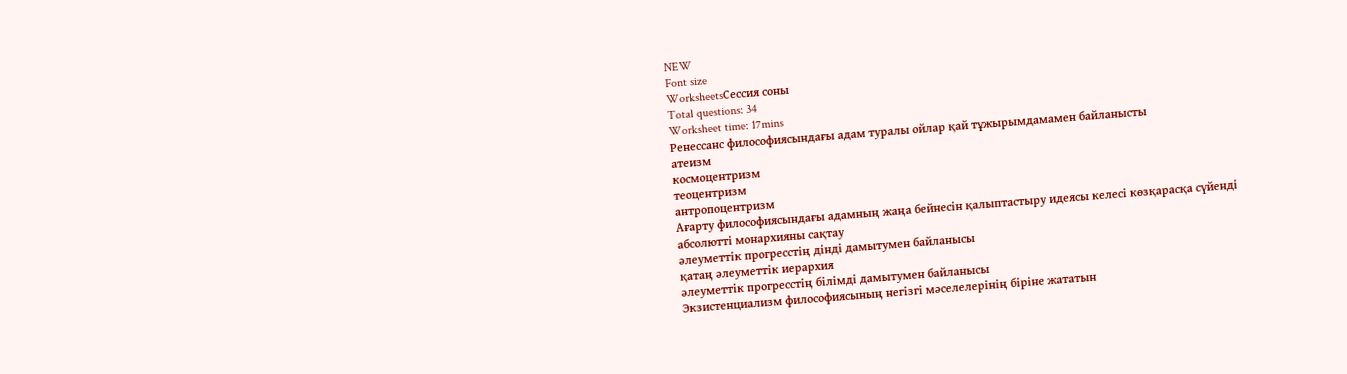NEW
Font size
WorksheetsСессия соны
Total questions: 34
Worksheet time: 17mins
Ренессанс философиясындағы адам туралы ойлар қай тұжырымдамамен байланысты
атеизм
космоцентризм
теоцентризм
антропоцентризм
Ағарту философиясындағы адамның жаңа бейнесін қалыптастыру идеясы келесі көзқарасқа сүйенді
абсолютті монархияны сақтау
әлеуметтік прогресстің дінді дамытумен байланысы
қатаң әлеуметтік иерархия
әлеуметтік прогресстің білімді дамытумен байланысы
Экзистенциализм философиясының негізгі мәселелерінің біріне жататын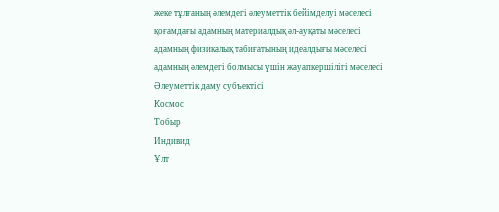жеке тұлғаның әлемдегі әлеуметтік бейімделуі мәселесі
қоғамдағы адамның материалдық әл-ауқаты мәселесі
адамның физикалық табиғатының идеалдығы мәселесі
адамның әлемдегі болмысы үшін жауапкершілігі мәселесі
Әлеуметтік даму субъектісі
Космос
Тобыр
Индивид
Ұлт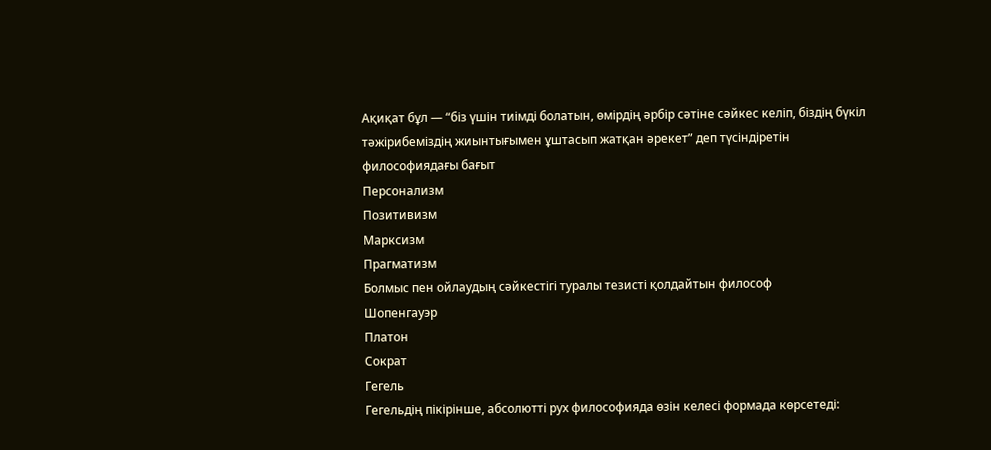Ақиқат бұл — “біз үшін тиімді болатын, өмірдің әрбір сәтіне сәйкес келіп, біздің бүкіл тәжірибеміздің жиынтығымен ұштасып жатқан әрекет” деп түсіндіретін философиядағы бағыт
Персонализм
Позитивизм
Марксизм
Прагматизм
Болмыс пен ойлаудың сәйкестігі туралы тезисті қолдайтын философ
Шопенгауэр
Платон
Сократ
Гегель
Гегельдің пікірінше, абсолютті рух философияда өзін келесі формада көрсетеді: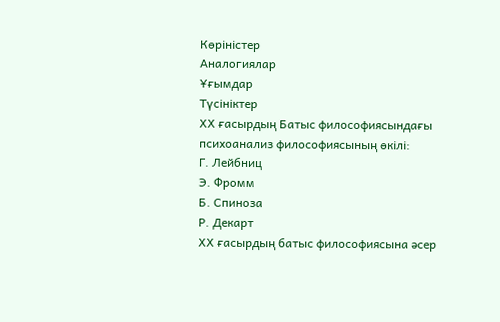Көріністер
Аналогиялар
Ұғымдар
Түсініктер
ХХ ғасырдың Батыс философиясындағы психоанализ философиясының өкілі:
Г. Лейбниц
Э. Фромм
Б. Спиноза
Р. Декарт
ХХ ғасырдың батыс философиясына әсер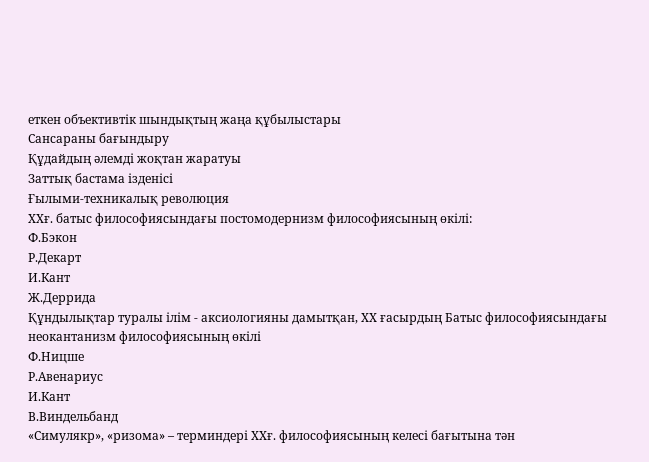еткен объективтік шындықтың жаңа құбылыстары
Сансараны бағындыру
Құдайдың әлемді жоқтан жаратуы
Заттық бастама ізденісі
Ғылыми-техникалық революция
ХХғ. батыс философиясындағы постомодернизм философиясының өкілі:
Ф.Бэкон
Р.Декарт
И.Кант
Ж.Деррида
Құндылықтар туралы ілім - аксиологияны дамытқан, ХХ ғасырдың Батыс философиясындағы неокантанизм философиясының өкілі
Ф.Ницше
Р.Авенариус
И.Кант
В.Виндельбанд
«Симулякр», «ризома» – терминдері ХХғ. философиясының келесі бағытына тән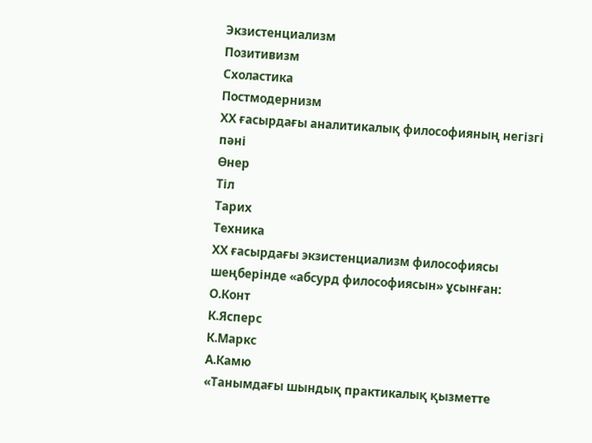Экзистенциализм
Позитивизм
Схоластика
Постмодернизм
ХХ ғасырдағы аналитикалық философияның негізгі пәні
Өнер
Тіл
Тарих
Техника
ХХ ғасырдағы экзистенциализм философиясы шеңберінде «абсурд философиясын» ұсынған:
О.Конт
К.Ясперс
К.Маркс
А.Камю
«Танымдағы шындық практикалық қызметте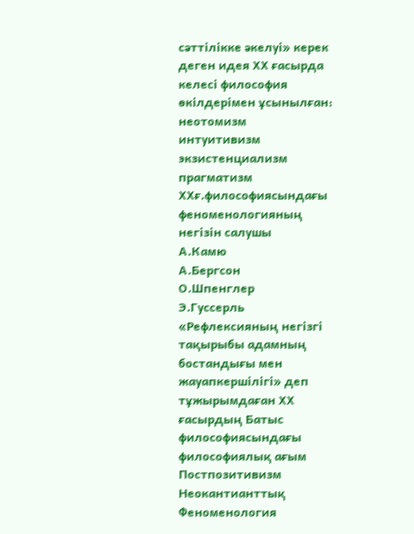сәттілікке әкелуі» керек деген идея ХХ ғасырда келесі философия өкілдерімен ұсынылған:
неотомизм
интуитивизм
экзистенциализм
прагматизм
ХХғ.философиясындағы феноменологияның негізін салушы
А.Камю
А.Бергсон
О.Шпенглер
Э.Гуссерль
«Рефлексияның негізгі тақырыбы адамның бостандығы мен жауапкершілігі» деп тұжырымдаған ХХ ғасырдың Батыс философиясындағы философиялық ағым
Постпозитивизм
Неокантианттық
Феноменология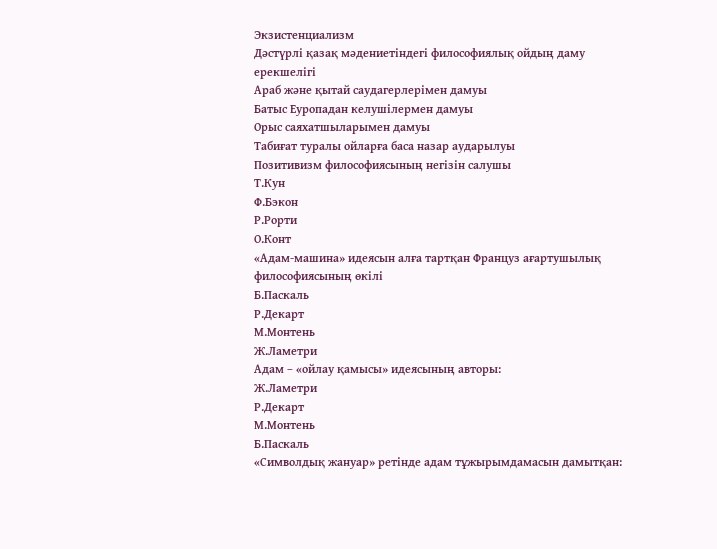Экзистенциализм
Дәстүрлі қазақ мәдениетіндегі философиялық ойдың даму ерекшелігі
Араб және қытай саудагерлерімен дамуы
Батыс Еуропадан келушілермен дамуы
Орыс саяхатшыларымен дамуы
Табиғат туралы ойларға баса назар аударылуы
Позитивизм философиясының негізін салушы
Т.Кун
Ф.Бэкон
Р.Рорти
О.Конт
«Адам-машина» идеясын алға тартқан Француз ағартушылық философиясының өкілі
Б.Паскаль
Р.Декарт
М.Монтень
Ж.Ламетри
Адам – «ойлау қамысы» идеясының авторы:
Ж.Ламетри
Р.Декарт
М.Монтень
Б.Паскаль
«Символдық жануар» ретінде адам тұжырымдамасын дамытқан: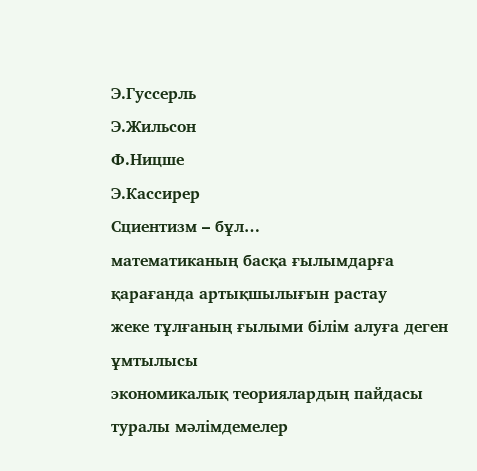Э.Гуссерль
Э.Жильсон
Ф.Ницше
Э.Кассирер
Сциентизм – бұл…
математиканың басқа ғылымдарға қарағанда артықшылығын растау
жеке тұлғаның ғылыми білім алуға деген ұмтылысы
экономикалық теориялардың пайдасы туралы мәлімдемелер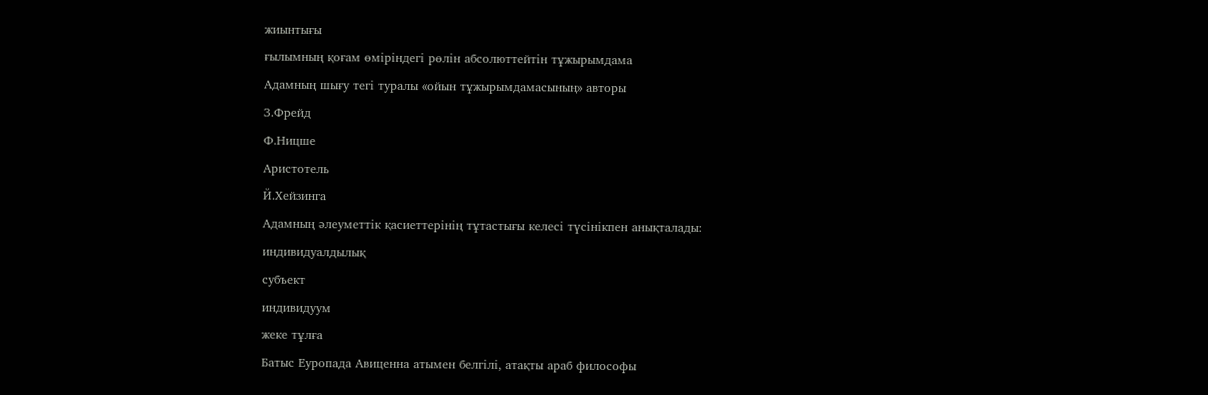жиынтығы
ғылымның қоғам өміріндегі рөлін абсолюттейтін тұжырымдама
Адамның шығу тегі туралы «ойын тұжырымдамасының» авторы
З.Фрейд
Ф.Ницше
Аристотель
Й.Хейзинга
Адамның әлеуметтік қасиеттерінің тұтастығы келесі түсінікпен анықталады:
индивидуалдылық
субъект
индивидуум
жеке тұлға
Батыс Еуропада Авиценна атымен белгілі, атақты араб философы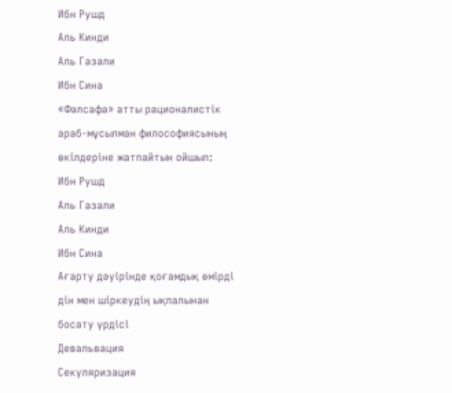Ибн Рушд
Аль Кинди
Аль Газали
Ибн Сина
«Фәлсафа» атты рационалистік араб-мұсылман философиясының өкілдеріне жатпайтын ойшыл:
Ибн Рушд
Аль Газали
Аль Кинди
Ибн Сина
Ағарту дәуірінде қоғамдық өмірді дін мен шіркеудің ықпалынан босату үрдісі
Девальвация
Секуляризация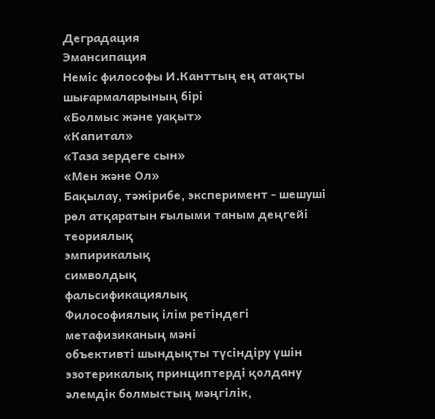Деградация
Эмансипация
Неміс философы И.Канттың ең атақты шығармаларының бірі
«Болмыс және уақыт»
«Капитал»
«Таза зердеге сын»
«Мен және Ол»
Бақылау, тәжірибе, эксперимент - шешуші рөл атқаратын ғылыми таным деңгейі
теориялық
эмпирикалық
символдық
фальсификациялық
Философиялық ілім ретіндегі метафизиканың мәні
объективті шындықты түсіндіру үшін эзотерикалық принциптерді қолдану
әлемдік болмыстың мәңгілік,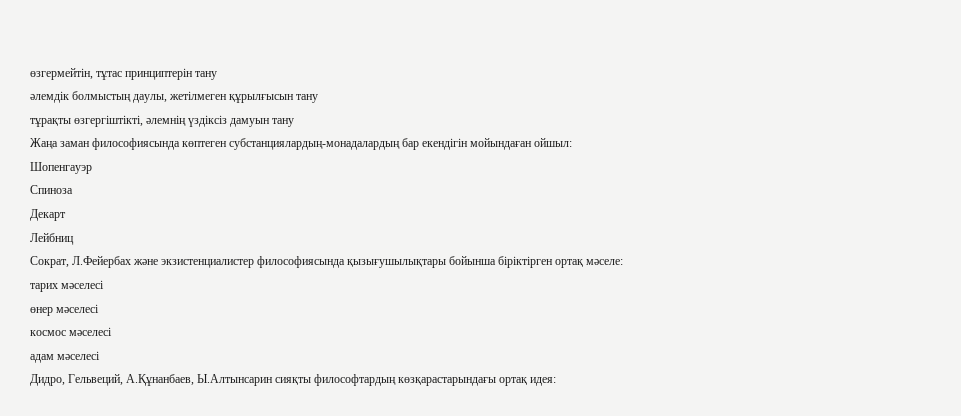өзгермейтін, тұтас принциптерін тану
әлемдік болмыстың даулы, жетілмеген құрылғысын тану
тұрақты өзгергіштікті, әлемнің үздіксіз дамуын тану
Жаңа заман философиясында көптеген субстанциялардың-монадалардың бар екендігін мойындаған ойшыл:
Шопенгауэр
Спиноза
Декарт
Лейбниц
Сократ, Л.Фейербах және экзистенциалистер философиясында қызығушылықтары бойынша біріктірген ортақ мәселе:
тарих мәселесі
өнер мәселесі
космос мәселесі
адам мәселесі
Дидро, Гельвеций, А.Құнанбаев, Ы.Алтынсарин сияқты философтардың көзқарастарындағы ортақ идея: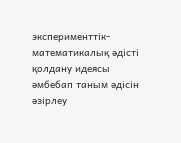эксперименттік-математикалық әдісті қолдану идеясы
әмбебап таным әдісін әзірлеу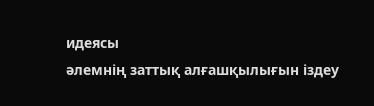идеясы
әлемнің заттық алғашқылығын іздеу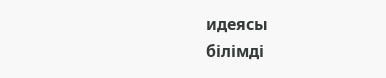идеясы
білімді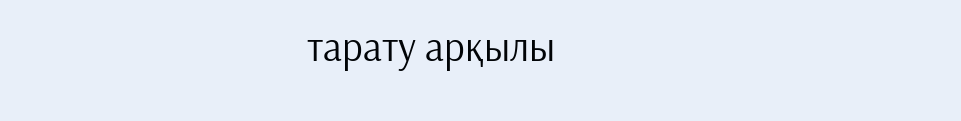тарату арқылы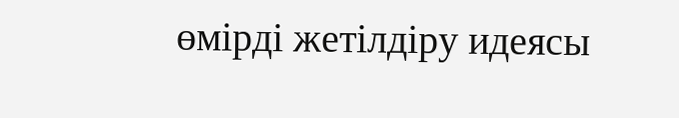өмірді жетілдіру идеясы